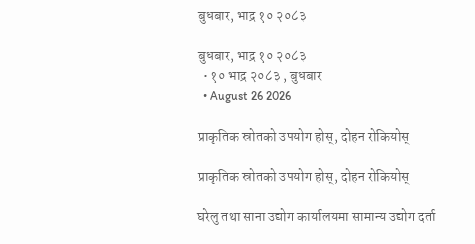बुधबार, भाद्र १० २०८३

बुधबार, भाद्र १० २०८३
  • १० भाद्र २०८३ , बुधबार
  • August 26 2026

प्राकृतिक स्रोतको उपयोग होस्, दोहन रोकियोस्

प्राकृतिक स्रोतको उपयोग होस्, दोहन रोकियोस्

घरेलु तथा साना उद्योग कार्यालयमा सामान्य उद्योग दर्ता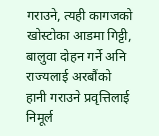गराउने, त्यही कागजको खोस्टोका आडमा गिट्टी, बालुवा दोहन गर्ने अनि राज्यलाई अरबौंको हानी गराउने प्रवृत्तिलाई निमूर्ल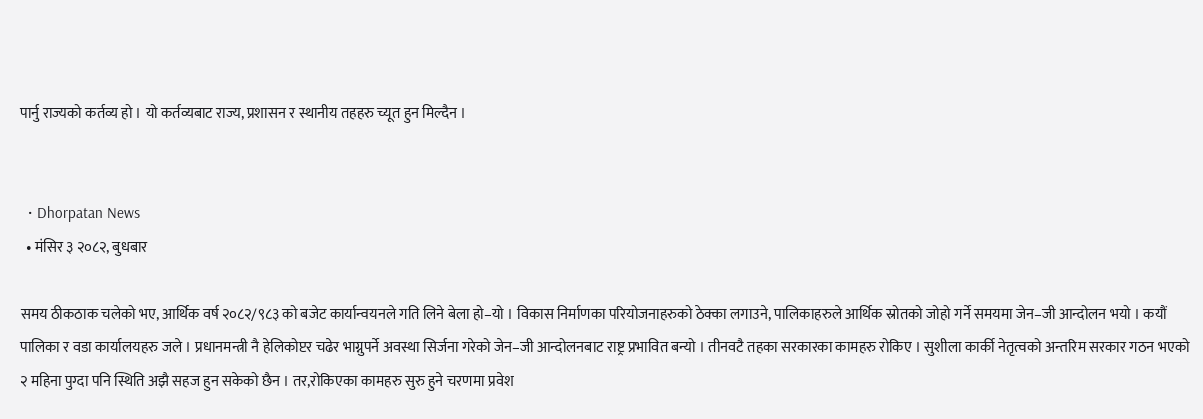पार्नु राज्यको कर्तव्य हो । यो कर्तव्यबाट राज्य, प्रशासन र स्थानीय तहहरु च्यूत हुन मिल्दैन ।


  • Dhorpatan News
  • मंसिर ३ २०८२, बुधबार

समय ठीकठाक चलेको भए, आर्थिक वर्ष २०८२/९८३ को बजेट कार्यान्वयनले गति लिने बेला हो–यो । विकास निर्माणका परियोजनाहरुको ठेक्का लगाउने, पालिकाहरुले आर्थिक स्रोतको जोहो गर्ने समयमा जेन–जी आन्दोलन भयो । कयौं पालिका र वडा कार्यालयहरु जले । प्रधानमन्त्री नै हेलिकोप्टर चढेर भाग्नुपर्ने अवस्था सिर्जना गरेको जेन–जी आन्दोलनबाट राष्ट्र प्रभावित बन्यो । तीनवटै तहका सरकारका कामहरु रोकिए । सुशीला कार्की नेतृत्वको अन्तरिम सरकार गठन भएको २ महिना पुग्दा पनि स्थिति अझै सहज हुन सकेको छैन । तर,रोकिएका कामहरु सुरु हुने चरणमा प्रवेश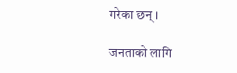गरेका छन् ।

जनताको लागि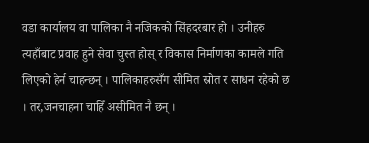वडा कार्यालय वा पालिका नै नजिकको सिंहदरबार हो । उनीहरु त्यहाँबाट प्रवाह हुने सेवा चुस्त होस् र विकास निर्माणका कामले गति लिएको हेर्न चाहन्छन् । पालिकाहरुसँग सीमित स्रोत र साधन रहेको छ । तर,जनचाहना चाहिँ असीमित नै छन् ।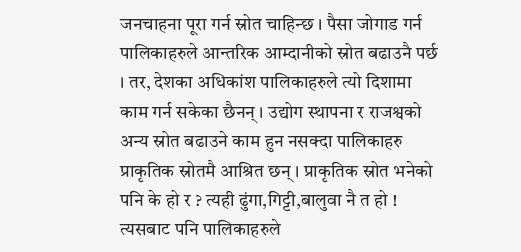जनचाहना पूरा गर्न स्रोत चाहिन्छ । पैसा जोगाड गर्न पालिकाहरुले आन्तरिक आम्दानीको स्रोत बढाउनै पर्छ । तर, देशका अधिकांश पालिकाहरुले त्यो दिशामा काम गर्न सकेका छैनन् । उद्योग स्थापना र राजश्वको अन्य स्रोत बढाउने काम हुन नसक्दा पालिकाहरु प्राकृतिक स्रोतमै आश्रित छन् । प्राकृतिक स्रोत भनेको पनि के हो र ? त्यही ढुंगा,गिट्टी,बालुवा नै त हो ! त्यसबाट पनि पालिकाहरुले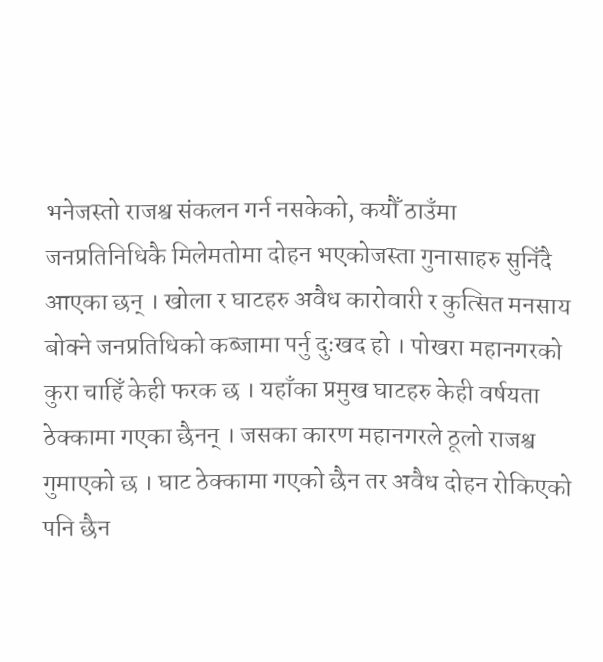भनेजस्तो राजश्व संकलन गर्न नसकेको, कयौँ ठाउँमा जनप्रतिनिधिकै मिलेमतोमा दोहन भएकोजस्ता गुनासाहरु सुनिँदै आएका छन् । खोला र घाटहरु अवैध कारोवारी र कुत्सित मनसाय बोक्ने जनप्रतिधिको कब्जामा पर्नु दुःखद हो । पोखरा महानगरको कुरा चाहिँ केही फरक छ । यहाँका प्रमुख घाटहरु केही वर्षयता ठेक्कामा गएका छैनन् । जसका कारण महानगरले ठूलो राजश्व गुमाएको छ । घाट ठेक्कामा गएको छैन तर अवैध दोहन रोकिएको पनि छैन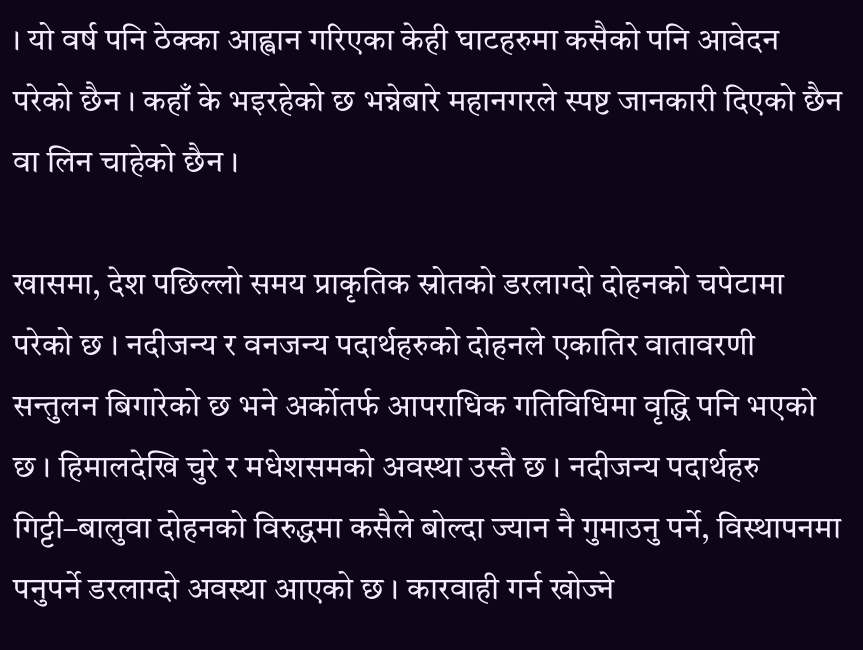। यो वर्ष पनि ठेक्का आह्वान गरिएका केही घाटहरुमा कसैको पनि आवेदन परेको छैन । कहाँ के भइरहेको छ भन्नेबारे महानगरले स्पष्ट जानकारी दिएको छैन वा लिन चाहेको छैन ।

खासमा, देश पछिल्लो समय प्राकृतिक स्रोतको डरलाग्दो दोहनको चपेटामा परेको छ । नदीजन्य र वनजन्य पदार्थहरुको दोहनले एकातिर वातावरणी सन्तुलन बिगारेको छ भने अर्कोतर्फ आपराधिक गतिविधिमा वृद्धि पनि भएको छ । हिमालदेखि चुरे र मधेशसमको अवस्था उस्तै छ । नदीजन्य पदार्थहरु गिट्टी–बालुवा दोहनको विरुद्धमा कसैले बोल्दा ज्यान नै गुमाउनु पर्ने, विस्थापनमा पनुपर्ने डरलाग्दो अवस्था आएको छ । कारवाही गर्न खोज्ने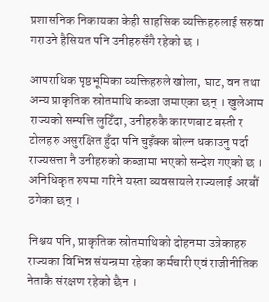प्रशासनिक निकायका केही साहसिक व्यक्तिहरुलाई सरुवा गराउने हैसियत पनि उनीहरुसँगै रहेको छ ।

आपराधिक पृष्ठभूमिका व्यक्तिहरुले खोला, घाट, वन तथा अन्य प्राकृतिक स्रोतमाथि कब्जा जमाएका छन् । खुलेआम राज्यको सम्पत्ति लुटिँदा, उनीहरुकै कारणबाट बस्ती र टोलहरु असुरक्षित हुँदा पनि चुइँक्क बोल्न धकाउनु पर्दा राज्यसत्ता नै उनीहरुको कब्जामा भएको सन्देश गएको छ । अनिधिकृत रुपमा गरिने यस्ता व्यवसायले राज्यलाई अरबौं ठगेका छन् ।

निश्चय पनि, प्राकृतिक स्रोतमाथिको दोहनमा उत्रेकाहरु राज्यका विभिन्न संयन्त्रमा रहेका कर्मचारी एवं राजीनीतिक नेताकै संरक्षण रहेको छैन ।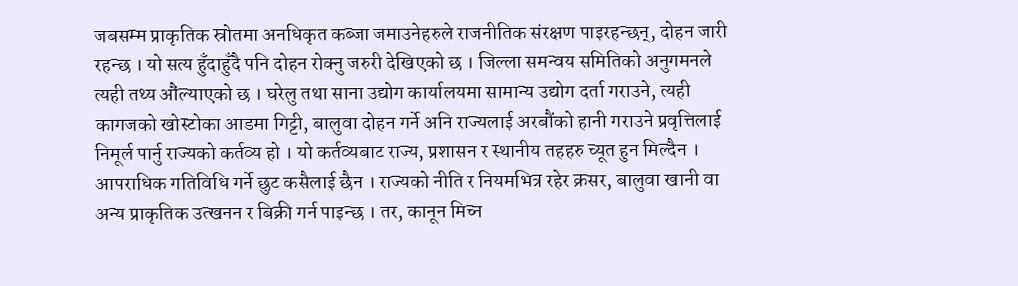जबसम्म प्राकृतिक स्रोतमा अनधिकृत कब्जा जमाउनेहरुले राजनीतिक संरक्षण पाइरहन्छन्, दोहन जारी रहन्छ । यो सत्य हुँदाहुँदै पनि दोहन रोक्नु जरुरी देखिएको छ । जिल्ला समन्वय समितिको अनुगमनले त्यही तथ्य औंल्याएको छ । घरेलु तथा साना उद्योग कार्यालयमा सामान्य उद्योग दर्ता गराउने, त्यही कागजको खोस्टोका आडमा गिट्टी, बालुवा दोहन गर्ने अनि राज्यलाई अरबौंको हानी गराउने प्रवृत्तिलाई निमूर्ल पार्नु राज्यको कर्तव्य हो । यो कर्तव्यबाट राज्य, प्रशासन र स्थानीय तहहरु च्यूत हुन मिल्दैन । आपराधिक गतिविधि गर्ने छुट कसैलाई छैन । राज्यको नीति र नियमभित्र रहेर क्रसर, बालुवा खानी वा अन्य प्राकृतिक उत्खनन र बिक्री गर्न पाइन्छ । तर, कानून मिच्न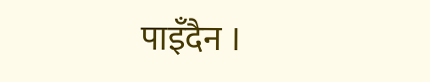पाइँदैन ।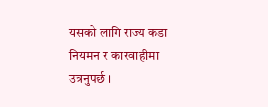यसको लागि राज्य कडा नियमन र कारवाहीमा उत्रनुपर्छ ।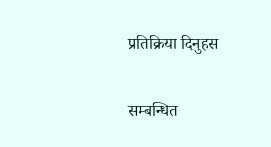प्रतिक्रिया दिनुहस

सम्बन्धित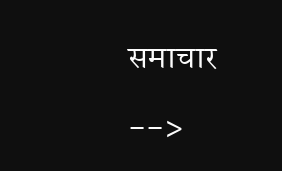समाचार

-->